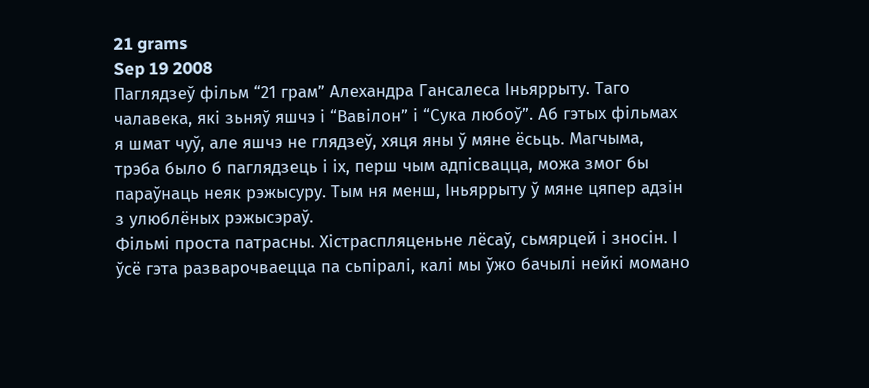21 grams
Sep 19 2008
Паглядзеў фільм “21 грам” Алехандра Гансалеса Іньяррыту. Таго чалавека, які зьняў яшчэ і “Вавілон” і “Сука любоў”. Аб гэтых фільмах я шмат чуў, але яшчэ не глядзеў, хяця яны ў мяне ёсьць. Магчыма, трэба было б паглядзець і іх, перш чым адпісвацца, можа змог бы параўнаць неяк рэжысуру. Тым ня менш, Іньяррыту ў мяне цяпер адзін з улюблёных рэжысэраў.
Фільмі проста патрасны. Хістраспляценьне лёсаў, сьмярцей і зносін. І ўсё гэта разварочваецца па сьпіралі, калі мы ўжо бачылі нейкі момано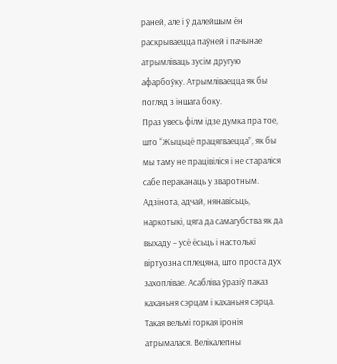раней, але і ў далейшым ён раскрываецца паўней і пачынае атрымліваць зусім другую афарбоўку. Атрымліваецца як бы погляд з іншага боку.
Праз увесь філм ідзе думка пра тое, што “Жыцьцё працягваецца”, як бы мы таму не працівіліся і не стараліся сабе пераканаць у зваротным. Адзінота, адчай, нянавісьць, наркотыкі, цяга да самагубства як да выхаду – усё ёсьць і настолькі віртуозна сплецяна, што проста дух захоплівае. Асабліва ўразіў паказ каханьня сэрцам і каханьня сэрца. Такая вельмі горкая іронія атрымалася. Велікалепны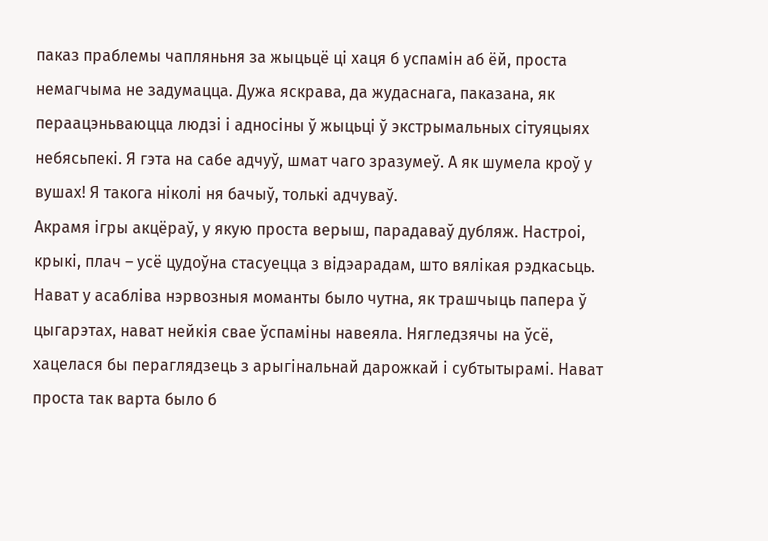паказ праблемы чапляньня за жыцьцё ці хаця б успамін аб ёй, проста немагчыма не задумацца. Дужа яскрава, да жудаснага, паказана, як пераацэньваюцца людзі і адносіны ў жыцьці ў экстрымальных сітуяцыях небясьпекі. Я гэта на сабе адчуў, шмат чаго зразумеў. А як шумела кроў у вушах! Я такога ніколі ня бачыў, толькі адчуваў.
Акрамя ігры акцёраў, у якую проста верыш, парадаваў дубляж. Настроі, крыкі, плач – усё цудоўна стасуецца з відэарадам, што вялікая рэдкасьць. Нават у асабліва нэрвозныя моманты было чутна, як трашчыць папера ў цыгарэтах, нават нейкія свае ўспаміны навеяла. Нягледзячы на ўсё, хацелася бы пераглядзець з арыгінальнай дарожкай і субтытырамі. Нават проста так варта было б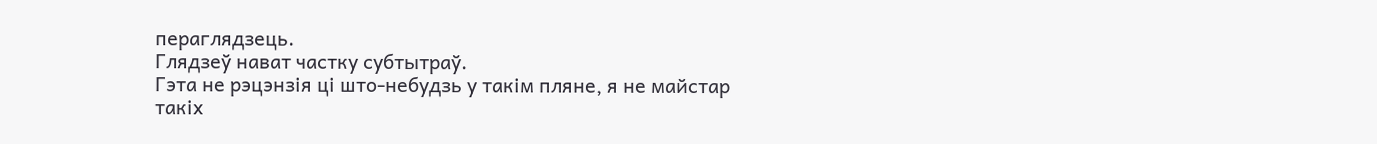пераглядзець.
Глядзеў нават частку субтытраў.
Гэта не рэцэнзія ці што-небудзь у такім пляне, я не майстар такіх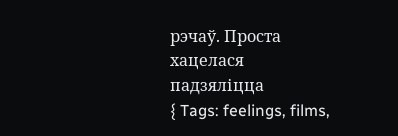рэчаў. Проста хацелася падзяліцца
{ Tags: feelings, films,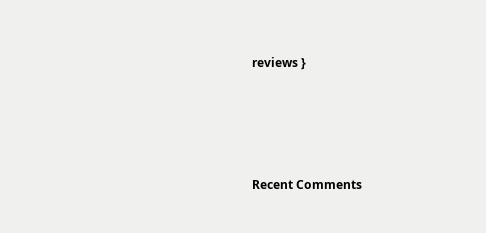reviews }




Recent Comments